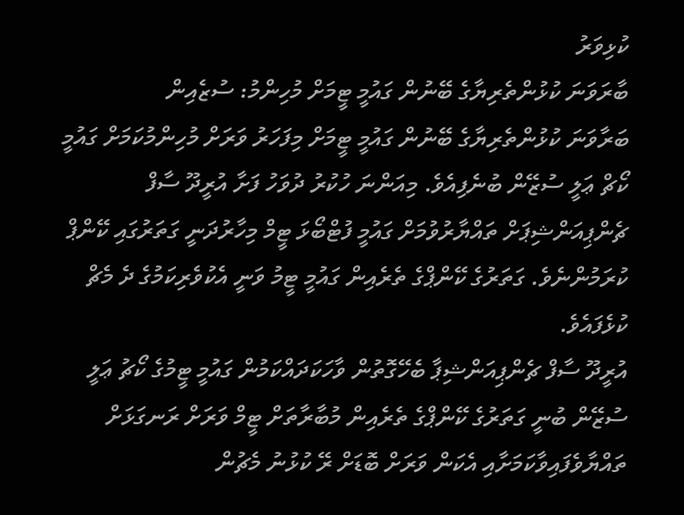ކުޅިވަރު
ބާރަވަނަ ކުޅުންތެރިޔާގެ ބޭނުން ގައުމީ ޓީމަށް މުހިންމު: ސުޒެއިން
ބަރާވަނަ ކުޅުންތެރިޔާގެ ބޭނުން ގައުމީ ޓީމަށް މިފަހަރު ވަރަށް މުހިންމުކަމަށް ގައުމީ ކޯޗް ޢަލީ ސުޒޭން ބުނެފިއެވެ. މިއަންނަ ހުކުރު ދުވަހު ފަށާ އުރީދޫ ސާފް ޗެންޕިއަންޝިޕަށް ތައްޔާރުވުމަށް ގައުމީ ފުޓްބޯޅަ ޓީމް މިހާރުދަނީ ގަތަރުގައި ކޭންޕް ކުރަމުންނެވެ. ގަތަރުގެ ކޭންޕްގެ ތެރެއިން ގައުމީ ޓީމު ވަނީ އެކުވެރިކަމުގެ ދެ މެޗް ކުޅެފައެވެ.
އުރީދޫ ސާފް ޗެންޕިއަންޝިޕާ ބެހޭގޮތުން ވާހަކަދައްކަމުން ގައުމީ ޓީމުގެ ކޯޗު ޢަލީ ސުޒޭން ބުނީ ގަތަރުގެ ކޭންޕްގެ ތެރެއިން މުބާރާތަށް ޓީމް ވަރަށް ރަނގަޅަށް ތައްޔާވެފައިވާކަމަށާއި އެކަން ވަރަށް ބޮޑަށް ރޭ ކުޅުނު މެޗުން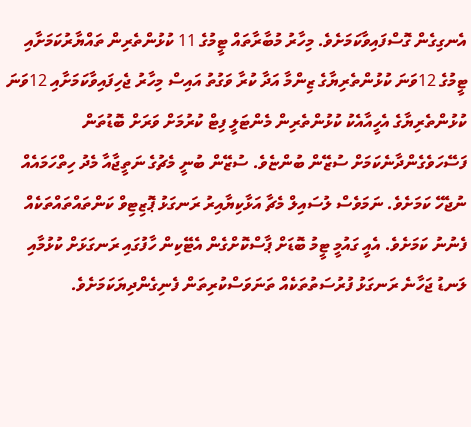އެނގިގެން ގޮސްފައިވާކަމަށެވެ. މިހާރު މުބާރާތައް ޓީމުގެ 11 ކުޅުންތެރިން ތައްޔާރުކަމަށާއި ޓީމުގެ 12ވަނަ ކުޅުންތެރިޔާގެ ޒިންމާ އަދާ ކުރާ ވަގުތު އައިސް މިހާރު ޖެހިފައިވާކަމަށާއި 12ވަނަ ކުޅުންތެރިޔާގެ އެހީއާއެކު ކުޅުންތެރިން މެންޓަލީ ފިޓް ކުރުމަށް ވަރަށް ބޮޑުތަން ފަސޭހަވެގެންދާނެކަމަށް ސުޒޭން ބުންޏެވެ. ސުޒޭން ބުނީ މެޗުގެ ނަތީޖާއާ މެދު ހިތްހަމައެއް ނުޖެހޭ ކަމަށެވެ. ނަމަވެސް ލުސައިލް މެޗާ އަޅާކިޔާއިރު ރަނގަޅު ޕޮޒިޓިވް ކަންތައްތައްތަކެއް ފެނުނު ކަމަށެވެ. އެއީ ގައުމީ ޓީމު ބޮޑަށް ޕާސްކޮށްގެން އެޓޭކިން ހާފުގައި ރަނގަޅަށް ކުޅުމާއި ލަނޑު ޖަހާނެ ރަނގަޅު ފުރުސަތުތަކެއް ތަނަވަސްކުރިތަން ފެނިގެންދިޔަކަމަށެވެ.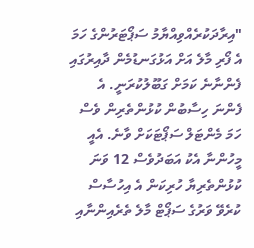"އިރާދަކުރެއްވިއްޔާމު ސަޕޯޓަރުންގެ ހަމަ އެ ފޯރި މާލެ އަށް އަޅުގަނޑުމެން ދާއިރުގައި ފެންނާނެ ކަމަށް ގަބޫލުކުރަނީ. އެ ފެންނަ ހިސާބުން ކުޅުންތެރިން ވެސް ހަމަ މެންޓަލް ސަޕޯޓަކަށް ވާނެ. އެއީ މީހުންނާ އެކު އަބަދުވެސް 12 ވަނަ ކުޅުންތެރިޔާ ހުރިކަން އެ އިހުސާސް ކުރެވޭ ވަރުގެ ސަޕޯޓް މާލެ ތެރެއިންނާއި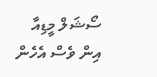ސޯޝަލް މީޑިއާ އިން ވެސް އެހެން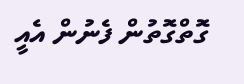ގޮތްގޮތުން ފެނުން އެއީ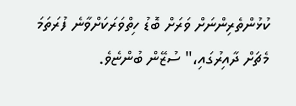ކުޅުންތެރިންނަށް ވަރަށް ބޮޑު ހިތްވަރަކަށްވާނެ ފުރަތަމަ މެޗަށް ދާއިރުގައި،" ސުޒޭން ބުންޏެވެ.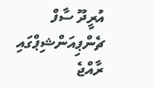އުރީދޫ ސާފް ޗެންޕިއަންޝިޕްގައި ރާއްޖެ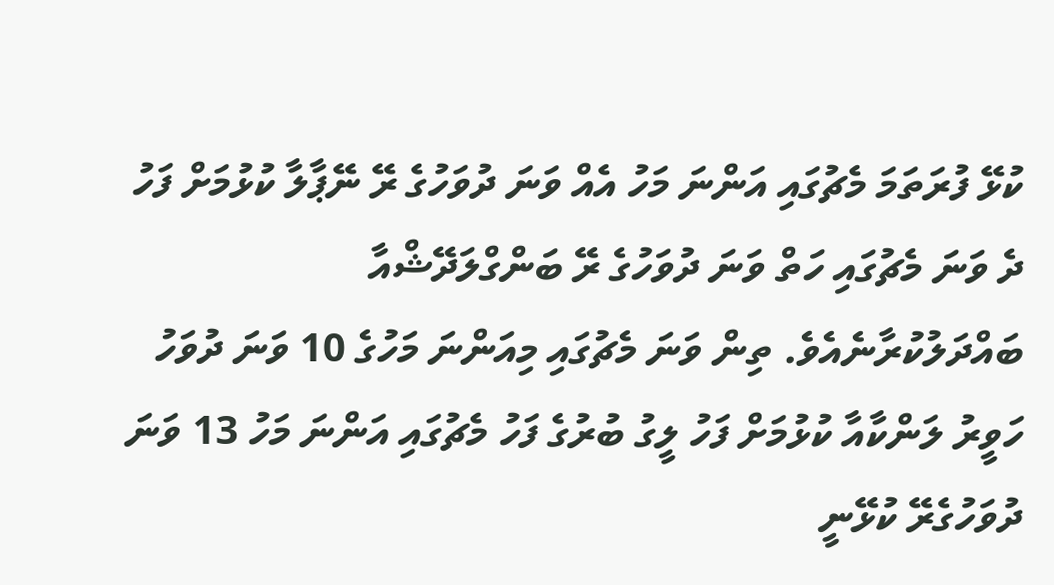ކުޅޭ ފުރަތަމަ މެޗުގައި އަންނަ މަހު އެއް ވަނަ ދުވަހުގެ ރޭ ނޭޕާލާ ކުޅުމަށް ފަހު ދެ ވަނަ މެޗުގައި ހަތް ވަނަ ދުވަހުގެ ރޭ ބަންގްލަދޭޝްއާ ބައްދަލުކުރާނެއެވެ. ތިން ވަނަ މެޗުގައި މިއަންނަ މަހުގެ 10 ވަނަ ދުވަހު ހަވީރު ލަންކާއާ ކުޅުމަށް ފަހު ލީގު ބުރުގެ ފަހު މެޗުގައި އަންނަ މަހު 13 ވަނަ ދުވަހުގެރޭ ކުޅޭނީ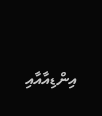އިންޑިއާއާއި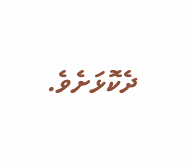ދެކޮޅަށެވެ.